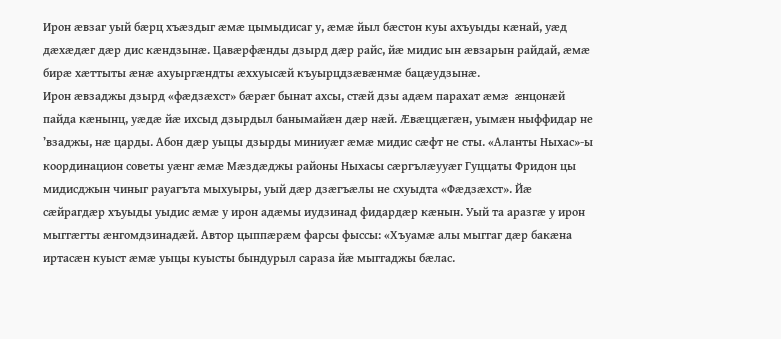Ирон æвзаг уый бæрц хъæздыг æмæ цымыдисаг у, æмæ йыл бæстон куы ахъуыды кæнай, уæд дæхæдæг дæр дис кæндзынæ. Цавæрфæнды дзырд дæр райс, йæ мидис ын æвзарын райдай, æмæ бирæ хæттыты æнæ ахуыргæндты æххуысæй къуырцдзæвæнмæ бацæудзынæ.
Ирон æвзаджы дзырд «фæдзæхст» бæрæг бынат ахсы, стæй дзы адæм парахат æмæ æнцонæй пайда кæнынц, уæдæ йæ ихсыд дзырдыл банымайæн дæр нæй. Æвæццæгæн, уымæн ныффидар не ’взаджы, нæ царды. Абон дæр уыцы дзырды миниуæг æмæ мидис сæфт не сты. «Аланты Ныхас»-ы координацион советы уæнг æмæ Мæздæджы районы Ныхасы сæргълæууæг Гуццаты Фридон цы мидисджын чиныг рауагъта мыхуыры, уый дæр дзæгъæлы не схуыдта «Фæдзæхст». Йæ сæйрагдæр хъуыды уыдис æмæ у ирон адæмы иудзинад фидардæр кæнын. Уый та аразгæ у ирон мыггæгты æнгомдзинадæй. Автор цыппæрæм фарсы фыссы: «Хъуамæ алы мыггаг дæр бакæна иртасæн куыст æмæ уыцы куысты бындурыл сараза йæ мыггаджы бæлас.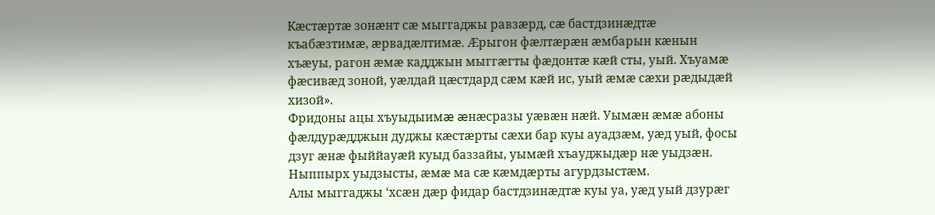Кæстæртæ зонæнт сæ мыггаджы равзæрд, сæ бастдзинæдтæ къабæзтимæ, æрвадæлтимæ. Æрыгон фæлтæрæн æмбарын кæнын хъæуы, рагон æмæ кадджын мыггæгты фæдонтæ кæй сты, уый. Хъуамæ фæсивæд зоной, уæлдай цæстдард сæм кæй ис, уый æмæ сæхи рæдыдæй хизой».
Фридоны ацы хъуыдыимæ æнæсразы уæвæн нæй. Уымæн æмæ абоны фæлдурæдджын дуджы кæстæрты сæхи бар куы ауадзæм, уæд уый, фосы дзуг æнæ фыййауæй куыд баззайы, уымæй хъауджыдæр нæ уыдзæн. Ныппырх уыдзысты, æмæ ма сæ кæмдæрты агурдзыстæм.
Алы мыггаджы ‘хсæн дæр фидар бастдзинæдтæ куы уа, уæд уый дзурæг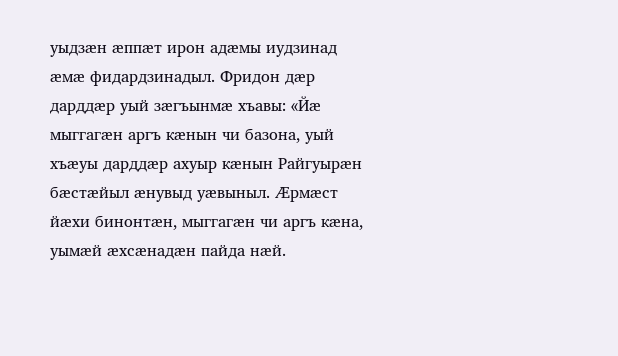уыдзæн æппæт ирон адæмы иудзинад æмæ фидардзинадыл. Фридон дæр дарддæр уый зæгъынмæ хъавы: «Йæ мыггагæн аргъ кæнын чи базона, уый хъæуы дарддæр ахуыр кæнын Райгуырæн бæстæйыл æнувыд уæвыныл. Æрмæст йæхи бинонтæн, мыггагæн чи аргъ кæна, уымæй æхсæнадæн пайда нæй.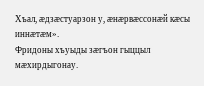Хъал, æдзæстуарзон у, æнæрвæссонæй кæсы иннæтæм».
Фридоны хъуыды зæгъон гыццыл мæхирдыгонау.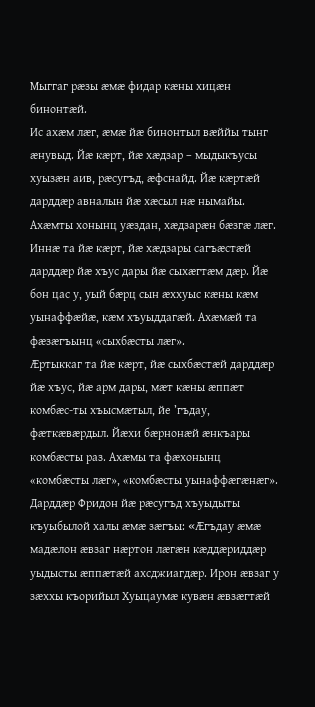Мыггаг рæзы æмæ фидар кæны хицæн бинонтæй.
Ис ахæм лæг, æмæ йæ бинонтыл вæййы тынг æнувыд. Йæ кæрт, йæ хæдзар – мыдыкъусы хуызæн аив, рæсугъд, æфснайд. Йæ кæртæй дарддæр авналын йæ хæсыл нæ нымайы. Ахæмты хонынц уæздан, хæдзарæн бæзгæ лæг.
Иннæ та йæ кæрт, йæ хæдзары сагъæстæй дарддæр йæ хъус дары йæ сыхæгтæм дæр. Йæ бон цас у, уый бæрц сын æххуыс кæны кæм уынаффæйæ, кæм хъуыддагæй. Ахæмæй та фæзæгъынц «сыхбæсты лæг».
Æртыккаг та йæ кæрт, йæ сыхбæстæй дарддæр йæ хъус, йæ арм дары, мæт кæны æппæт комбæс-ты хъысмæтыл, йе ’гъдау, фæткæвæрдыл. Йæхи бæрнонæй æнкъары комбæсты раз. Ахæмы та фæхонынц «комбæсты лæг», «комбæсты уынаффæгæнæг».
Дарддæр Фридон йæ рæсугъд хъуыдыты къуыбылой халы æмæ зæгъы: «Æгъдау æмæ мадæлон æвзаг нæртон лæгæн кæддæриддæр уыдысты æппæтæй ахсджиагдæр. Ирон æвзаг у зæххы къорийыл Хуыцаумæ кувæн æвзæгтæй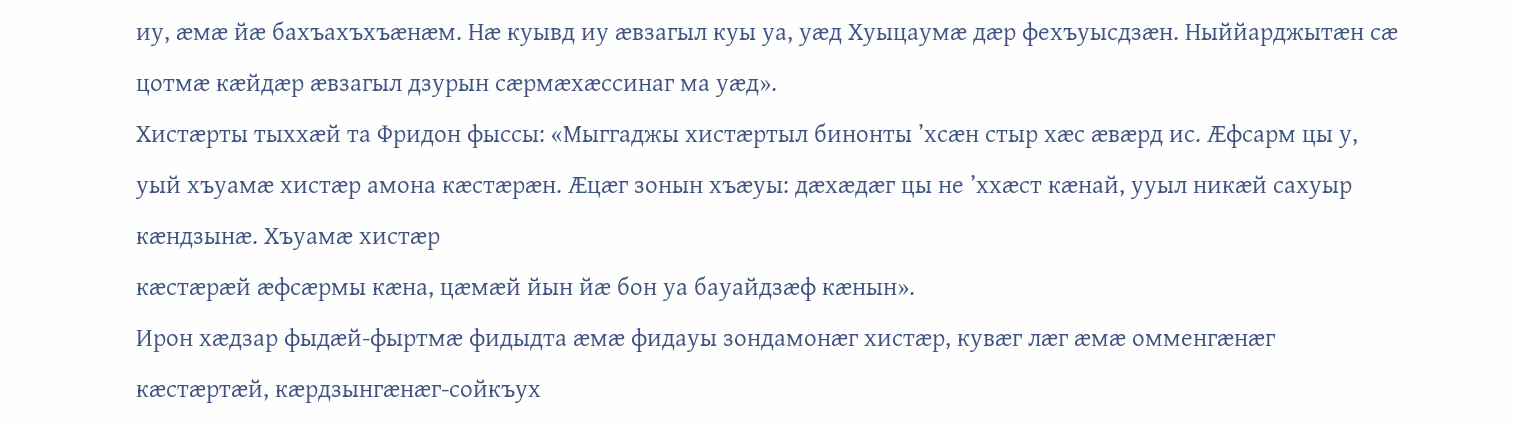иу, æмæ йæ бахъахъхъæнæм. Нæ куывд иу æвзагыл куы уа, уæд Хуыцаумæ дæр фехъуысдзæн. Ныййарджытæн сæ цотмæ кæйдæр æвзагыл дзурын сæрмæхæссинаг ма уæд».
Хистæрты тыххæй та Фридон фыссы: «Мыггаджы хистæртыл бинонты ’хсæн стыр хæс æвæрд ис. Æфсарм цы у, уый хъуамæ хистæр амона кæстæрæн. Æцæг зонын хъæуы: дæхæдæг цы не ’ххæст кæнай, ууыл никæй сахуыр кæндзынæ. Хъуамæ хистæр
кæстæрæй æфсæрмы кæна, цæмæй йын йæ бон уа бауайдзæф кæнын».
Ирон хæдзар фыдæй-фыртмæ фидыдта æмæ фидауы зондамонæг хистæр, кувæг лæг æмæ омменгæнæг кæстæртæй, кæрдзынгæнæг-сойкъух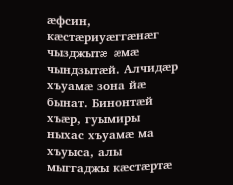æфсин, кæстæриуæггæнæг чызджытæ æмæ чындзытæй. Алчидæр хъуамæ зона йæ бынат. Бинонтæй хъæр, гуымиры ныхас хъуамæ ма хъуыса, алы мыггаджы кæстæртæ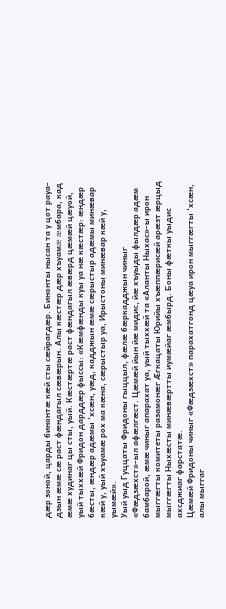дæр зоной, царды бинонтæ кæй сты сæйрагдæр. Бинонты нысан та у цот рауа-дзын æмæ сæ раст фæндагыл сæвæрын. Алы кæстæр дæр хъуамæ æмбара, кад æмæ худинаг цы сты, уый. Кæстæртæ раст фæндагыл æвæрд цæмæй цæуой, уый тыххæй Фридон дарддæр фыссы: «Кæмфæнды куы уа нæ кæстæр: æндæр бæсты, æндæр адæмы ‘хсæн, уæд, кадджын æмæ сæрыстыр адæмы минæвар кæй у, уый хъуамæ рох ма кæна, сæрыстыр уа, Ирыстоны минæвар кæй у, уымæй».
Уый уыд Гуццаты Фридоны гыццыл, фæлæ бæркадджын чиныг «Фæдзæхст»-ыл афæлгæст. Цæмæй йын йæ мидис, йæ хъуыды фылдæр адæм бамбарой, æмæ чиныг апарахат уа, уый тыххæй та «Аланты Ныхас»-ы ирон мыггæгты комитеты разамонæг Æгкацаты Юрийы хъæппæрисæй арæзт æрцыд мыггæгты Ныхæсты минæвæртты иумæйаг æмбырд. Боны фæткы уыдис ахсджиаг фарстатæ.
Цæмæй Фридоны чиныг «Фæдзæхст» парахатгонд цæуа ирон мыггæгты ‘хсæн, алы мыггаг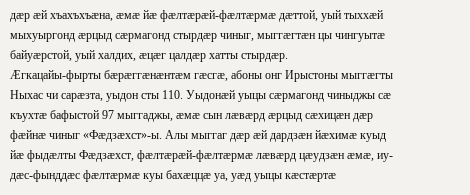дæр æй хъахъхъæна, æмæ йæ фæлтæрæй-фæлтæрмæ дæттой, уый тыххæй мыхуыргонд æрцыд сæрмагонд стырдæр чиныг, мыггæгтæн цы чингуытæ байуæрстой, уый халдих, æцæг цалдæр хатты стырдæр.
Æгкацайы-фырты бæрæггæнæнтæм гæсгæ, абоны онг Ирыстоны мыггæгты Ныхас чи сарæзта, уыдон сты 110. Уыдонæй уыцы сæрмагонд чиныджы сæ къухтæ бафыстой 97 мыггаджы, æмæ сын лæвæрд æрцыд сæхицæн дæр фæйнæ чиныг «Фæдзæхст»-ы. Алы мыггаг дæр æй дардзæн йæхимæ куыд йæ фыдæлты Фæдзæхст, фæлтæрæй-фæлтæрмæ лæвæрд цæудзæн æмæ, иу-дæс-фынддæс фæлтæрмæ куы бахæццæ уа, уæд уыцы кæстæртæ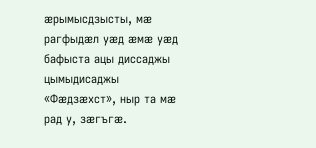æрымысдзысты, мæ рагфыдæл уæд æмæ уæд бафыста ацы диссаджы цымыдисаджы «Фæдзæхст», ныр та мæ рад у, зæгъгæ.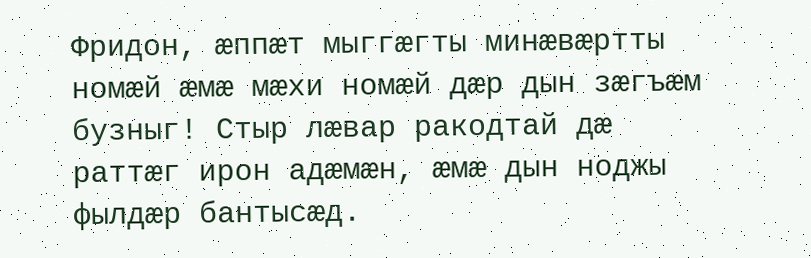Фридон, æппæт мыггæгты минæвæртты номæй æмæ мæхи номæй дæр дын зæгъæм бузныг! Стыр лæвар ракодтай дæ раттæг ирон адæмæн, æмæ дын ноджы фылдæр бантысæд.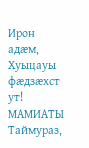Ирон адæм, Хуыцауы фæдзæхст ут!
МАМИАТЫ Таймураз,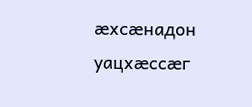æхсæнадон уацхæссæг